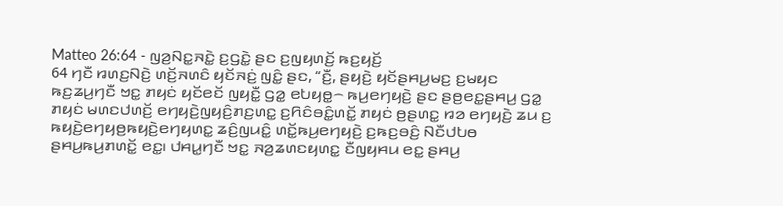Matteo 26:64 - ꤜꤤ꤬ꤡꤢ꤭ꤏꤢꤧ꤭ ꤢ꤬ꤞꤢꤧ꤭ ꤔꤢ ꤢ꤬ꤜꤟꤛꤢꤩ꤬ ꤒꤢ꤬ꤟꤢꤩ꤬
64 ꤚꤢꤪ ꤙꤛꤢ꤬ꤡꤢꤧ꤬ ꤛꤢꤩ꤬ꤏꤛꤢꤨ ꤟꤢꤩꤏꤢꤦ꤬ ꤜꤢꤨ꤭ ꤔꤢ, “ꤢꤪ꤬, ꤔꤟꤢꤧ꤬ ꤟꤢꤩꤔꤌꤣ꤬ꤗꤢ꤬ ꤢ꤬ꤗꤟꤢ ꤒꤢ꤬ꤘꤣ꤬ꤚꤢꤪ ꤠꤢ꤭ ꤊꤟꤢꤦ ꤟꤢꤩꤕꤢꤩ ꤜꤟꤢꤪ꤭ ꤞꤤ꤭ ꤕꤝꤟꤥ꤭꤮ ꤒꤣ꤬ꤕꤚꤟꤢꤧ꤬ ꤔꤢ ꤔꤥ꤬ꤕꤢ꤭ꤔꤌꤣ꤬ ꤞꤤ꤭ ꤊꤟꤢꤦ ꤗꤛꤢꤓꤛꤢꤩ꤬ ꤕꤚꤟꤢꤧ꤬ꤜꤟꤢꤨ꤬ꤊꤢ꤬ꤛꤢ꤭ ꤢ꤬ꤖꤢꤨꤋꤢꤨ꤭ꤛꤢꤩ꤭ ꤊꤟꤢꤦ ꤥ꤬ꤔꤛꤢ꤭ ꤙꤤ ꤕꤚꤟꤢꤧ꤬ ꤘꤣ ꤢ꤬ ꤒꤟꤢꤧ꤬ꤕꤚꤟꤥ꤬ꤒꤟꤢꤧ꤬ꤕꤚꤟꤛꤢ꤭ ꤘꤢꤨ꤬ꤜꤣꤢꤨ꤭ ꤛꤢꤩ꤭ꤒꤣ꤬ꤕꤚꤟꤢꤧ꤬ ꤢ꤬ꤒꤢ꤬ꤋꤢꤨ꤬ ꤡꤢꤪꤓꤝꤥ ꤔꤌꤣ꤬ꤒꤣ꤬ꤊꤛꤢꤩ꤭ ꤕꤢ꤭꤯ ꤓꤌꤣ꤭ꤚꤢꤪ ꤠꤢ꤭ ꤏꤤ꤬ꤘꤛꤢꤟꤛꤢ꤭ ꤢꤪꤜꤟꤌꤣ ꤕꤢ꤭ ꤔꤌꤣ꤬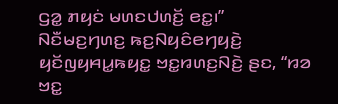ꤞꤤ꤭ ꤊꤟꤢꤦ ꤗꤛꤢꤓꤛꤢꤩ꤬ ꤕꤢ꤭꤯”
ꤡꤢꤪꤗꤢ꤬ꤚꤛꤢ꤬ ꤒꤢ꤬ꤡꤟꤢꤨꤕꤚꤟꤢꤧ꤬ ꤟꤢꤩꤜꤟꤌꤣ꤭ꤒꤟꤢ꤭ ꤠꤢ꤭ꤙꤛꤢ꤬ꤡꤢꤧ꤬ ꤔꤢ, “ꤙꤤ ꤠꤢ꤭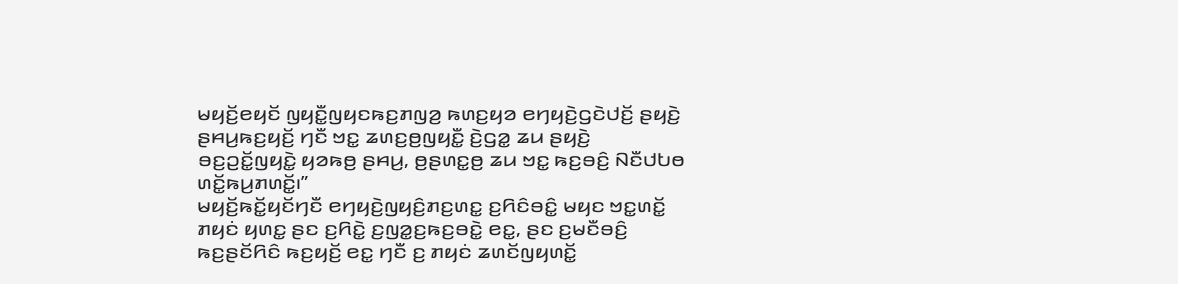ꤗꤟꤢꤩ꤬ꤕꤟꤢꤩ ꤜꤟꤢꤪ꤭ꤜꤟꤢꤒꤢ꤬ꤊꤜꤤ꤬ ꤒꤛꤢ꤬ꤟꤤ ꤕꤚꤟꤢꤧ꤬ꤞꤢꤧꤓꤢꤩ꤬ ꤔꤟꤢꤧ꤬ ꤔꤌꤣ꤬ꤒꤢ꤬ꤟꤢꤩ꤬ ꤚꤢꤪ ꤠꤢ꤭ ꤘꤛꤢ꤬ꤥ꤬ꤜꤟꤢꤪ꤭ ꤢꤧ꤬ꤞꤤ꤭ ꤘꤣ ꤔꤟꤢꤧ꤬ ꤋꤢ꤬ꤑꤢꤩ꤭ꤜꤟꤢꤧ꤭ ꤟꤤꤒꤥ꤬ ꤔꤌꤣ꤬, ꤥ꤬ꤔꤛꤢ꤭ꤥ꤬ ꤘꤣ ꤠꤢ꤭ ꤒꤢ꤬ꤋꤢꤨ꤬ ꤡꤢꤪꤓꤝꤥ ꤛꤢꤩ꤭ꤒꤣ꤬ꤊꤛꤢꤩ꤭꤯”
ꤗꤟꤢꤩ꤬ꤒꤢꤩ꤭ꤟꤢꤩꤚꤢꤪ ꤕꤚꤟꤢꤧ꤬ꤜꤟꤢꤨ꤬ꤊꤢ꤬ꤛꤢ꤭ ꤢ꤬ꤖꤢꤨꤋꤢꤨ꤭ ꤗꤟꤢ ꤠꤢ꤭ꤛꤢꤩ꤭ ꤊꤟꤢꤦ ꤟꤛꤢ꤭ ꤔꤢ ꤢ꤬ꤖꤢꤧ꤭ ꤢ꤬ꤜꤤ꤭ꤢ꤬ꤒꤢ꤬ꤋꤢꤧ꤭ ꤕꤢ꤭, ꤔꤢ ꤢ꤬ꤗꤢꤪꤋꤢꤨ꤬ ꤒꤢ꤬ꤔꤢꤩꤖꤢꤨ ꤒꤢ꤬ꤟꤢꤩ꤬ ꤕꤢ꤭ ꤚꤢꤪ ꤢ꤬ ꤊꤟꤢꤦ ꤘꤛꤢꤩꤜꤟꤛꤢꤩ꤭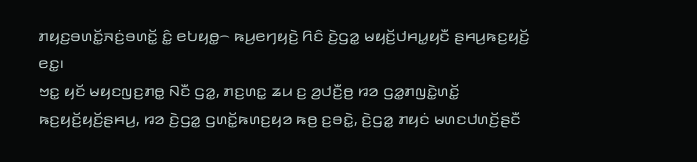ꤊꤟꤢ꤬ꤋꤛꤢꤩ꤭ꤏꤢꤦ꤬ꤋꤛꤢꤩ꤭ ꤢꤨ꤭ ꤕꤝꤟꤥ꤭꤮ ꤒꤣ꤬ꤕꤚꤟꤢꤧ꤬ ꤖꤢꤨ ꤢꤧ꤬ꤞꤤ꤭ ꤗꤟꤢꤩ꤬ꤓꤌꤣ꤭ꤟꤢꤪ ꤔꤌꤣ꤬ꤒꤢ꤬ꤟꤢꤩ꤬ ꤕꤢ꤭꤯
ꤠꤢ꤭ ꤟꤢꤩ ꤗꤟꤢꤜꤢ꤬ꤊꤥ꤭ ꤡꤢꤪ ꤞꤤ꤭, ꤊꤢ꤬ꤛꤢ꤭ ꤘꤣ ꤢ꤬ ꤤ꤬ꤓꤢꤪ꤬ꤥ꤬ ꤙꤤ ꤞꤤ꤭ꤊꤜꤢꤧ꤭ꤛꤢꤩ꤭ ꤒꤢ꤬ꤟꤢꤩ꤬ꤟꤢꤩ꤬ꤔꤌꤣ꤬, ꤙꤤ ꤢꤧ꤬ꤞꤤ꤭ ꤞꤛꤢꤩ꤭ꤒꤛꤢ꤬ꤟꤤ ꤒꤥ꤬ ꤢ꤬ꤋꤢꤧ꤭, ꤢꤧ꤬ꤞꤤ꤭ ꤊꤟꤢꤦ ꤗꤛꤢꤓꤛꤢꤩ꤬ꤔꤢꤪ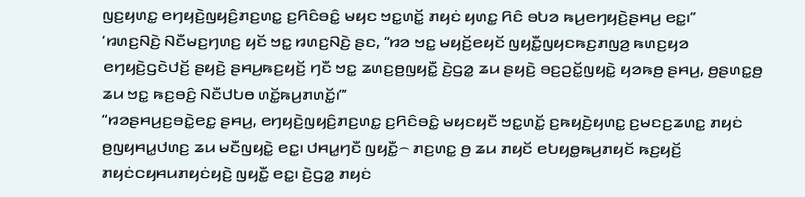ꤜꤢ꤬ꤟꤛꤢ꤭ ꤕꤚꤟꤢꤧ꤬ꤜꤟꤢꤨ꤬ꤊꤢ꤬ꤛꤢ꤭ ꤢ꤬ꤖꤢꤨꤋꤢꤨ꤭ ꤗꤟꤢ ꤠꤢ꤭ꤛꤢꤩ꤭ ꤊꤟꤢꤦ ꤟꤛꤢ꤭ ꤖꤢꤨ ꤋꤝꤤ ꤒꤣ꤬ꤕꤚꤟꤢꤧ꤬ꤔꤌꤣ꤬ ꤕꤢ꤭꤯”
‘ꤙꤛꤢ꤬ꤡꤢꤧ꤬ ꤡꤢꤪꤗꤢ꤬ꤚꤛꤢ꤬ ꤟꤢꤩ ꤠꤢ꤭ ꤙꤛꤢ꤬ꤡꤢꤧ꤬ ꤔꤢ, “ꤙꤤ ꤠꤢ꤭ ꤗꤟꤢꤩ꤬ꤕꤟꤢꤩ ꤜꤟꤢꤪ꤭ꤜꤟꤢꤒꤢ꤬ꤊꤜꤤ꤬ ꤒꤛꤢ꤬ꤟꤤ ꤕꤚꤟꤢꤧ꤬ꤞꤢꤧꤓꤢꤩ꤬ ꤔꤟꤢꤧ꤬ ꤔꤌꤣ꤬ꤒꤢ꤬ꤟꤢꤩ꤬ ꤚꤢꤪ ꤠꤢ꤭ ꤘꤛꤢ꤬ꤥ꤬ꤜꤟꤢꤪ꤭ ꤢꤧ꤬ꤞꤤ꤭ ꤘꤣ ꤔꤟꤢꤧ꤬ ꤋꤢ꤬ꤑꤢꤩ꤭ꤜꤟꤢꤧ꤭ ꤟꤤꤒꤥ꤬ ꤔꤌꤣ꤬, ꤥ꤬ꤔꤛꤢ꤭ꤥ꤬ ꤘꤣ ꤠꤢ꤭ ꤒꤢ꤬ꤋꤢꤨ꤬ ꤡꤢꤪꤓꤝꤥ ꤛꤢꤩ꤭ꤒꤣ꤬ꤊꤛꤢꤩ꤭꤯”’
“ꤙꤤꤔꤌꤣ꤬ꤢ꤬ꤋꤢꤧ꤭ꤕꤢ꤭ ꤔꤌꤣ꤬, ꤕꤚꤟꤢꤧ꤬ꤜꤟꤢꤨ꤬ꤊꤢ꤬ꤛꤢ꤭ ꤢ꤬ꤖꤢꤨꤋꤢꤨ꤭ ꤗꤟꤢꤟꤢꤪ ꤠꤢ꤭ꤛꤢꤩ꤭ ꤢ꤬ꤒꤟꤢꤧ꤬ꤟꤛꤢ꤭ ꤢ꤬ꤗꤢꤢ꤬ꤘꤛꤢ꤭ ꤊꤟꤢꤦ ꤥ꤬ꤜꤟꤌꤣ꤭ꤓꤛꤢ꤬ ꤘꤣ ꤗꤢꤪꤜꤟꤢꤧ꤭ ꤕꤢ꤭꤯ ꤓꤌꤣ꤭ꤚꤢꤪ ꤜꤟꤢꤪ꤭꤮ ꤊꤢ꤬ꤛꤢ꤭ ꤥ꤬ ꤘꤣ ꤊꤟꤢꤩ ꤕꤝꤟꤥ꤭ꤒꤣ꤬ꤊꤟꤢꤩ ꤒꤢ꤬ꤟꤢꤩ꤬ ꤊꤟꤢꤦꤍꤟꤌꤣꤊꤟꤢꤦꤟꤢꤧ꤬ ꤜꤟꤢꤪ꤭ ꤕꤢ꤭꤯ ꤢꤧ꤬ꤞꤤ꤭ ꤊꤟꤢꤦ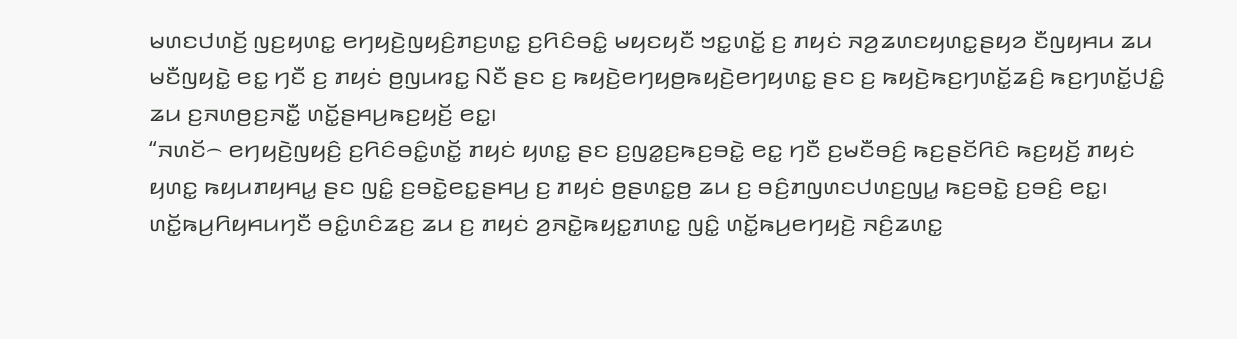ꤗꤛꤢꤓꤛꤢꤩ꤬ ꤜꤢ꤬ꤟꤛꤢ꤭ ꤕꤚꤟꤢꤧ꤬ꤜꤟꤢꤨ꤬ꤊꤢ꤬ꤛꤢ꤭ ꤢ꤬ꤖꤢꤨꤋꤢꤨ꤭ ꤗꤟꤢꤟꤢꤪ ꤠꤢ꤭ꤛꤢꤩ꤭ ꤢ꤬ ꤊꤟꤢꤦ ꤏꤤ꤬ꤘꤛꤢꤟꤛꤢ꤭ꤔꤟꤤ ꤢꤪꤜꤟꤌꤣ ꤘꤣ ꤗꤢꤪꤜꤟꤢꤧ꤭ ꤕꤢ꤭ ꤚꤢꤪ ꤢ꤬ ꤊꤟꤢꤦ ꤥ꤬ꤜꤣꤙꤢ꤭ ꤡꤢꤪ ꤔꤢ ꤢ꤬ ꤒꤟꤢꤧ꤬ꤕꤚꤟꤥ꤬ꤒꤟꤢꤧ꤬ꤕꤚꤟꤛꤢ꤭ ꤔꤢ ꤢ꤬ ꤒꤟꤢꤧ꤬ꤒꤢ꤬ꤚꤛꤢꤩ꤭ꤘꤢꤨ꤬ ꤒꤢ꤬ꤚꤛꤢꤩ꤭ꤓꤢꤨ꤭ ꤘꤣ ꤢ꤬ꤏꤛꤥ꤬ꤢ꤬ꤏꤢꤪ꤭ ꤛꤢꤩ꤭ꤔꤌꤣ꤬ꤒꤢ꤬ꤟꤢꤩ꤬ ꤕꤢ꤭꤯
“ꤏꤛꤢꤩ꤮ ꤕꤚꤟꤢꤧ꤬ꤜꤟꤢꤨ꤬ ꤢ꤬ꤖꤢꤨꤋꤢꤨ꤭ꤛꤢꤩ꤭ ꤊꤟꤢꤦ ꤟꤛꤢ꤭ ꤔꤢ ꤢ꤬ꤜꤤ꤭ꤢ꤬ꤒꤢ꤬ꤋꤢꤧ꤭ ꤕꤢ꤭ ꤚꤢꤪ ꤢ꤬ꤗꤢꤪꤋꤢꤨ꤬ ꤒꤢ꤬ꤔꤢꤩꤖꤢꤨ ꤒꤢ꤬ꤟꤢꤩ꤬ ꤊꤟꤢꤦ ꤟꤛꤢ꤭ ꤒꤟꤣꤊꤟꤌꤣ꤭ ꤔꤢ ꤜꤢꤨ꤭ ꤢ꤬ꤋꤢꤧ꤭ꤕꤢ꤭ꤔꤌꤣ꤬ ꤢ꤬ ꤊꤟꤢꤦ ꤥ꤬ꤔꤛꤢ꤭ꤥ꤬ ꤘꤣ ꤢ꤬ ꤋꤢꤨ꤬ꤊꤜꤛꤢꤓꤛꤢ꤬ꤜꤣ꤭ ꤒꤢ꤬ꤋꤢꤧ꤭ ꤢ꤬ꤋꤢꤨ꤬ ꤕꤢ꤭꤯
ꤛꤢꤩ꤭ꤒꤣ꤬ꤖꤟꤌꤣꤚꤢꤪ ꤋꤢꤨ꤭ꤛꤢꤨꤘꤢ꤬ ꤘꤣ ꤢ꤬ ꤊꤟꤢꤦ ꤤ꤬ꤏꤢꤧ꤭ꤒꤟꤢ꤭ꤊꤛꤢ꤭ ꤜꤢꤨ꤭ ꤛꤢꤩ꤭ꤒꤣ꤬ꤕꤚꤟꤢꤧ꤬ ꤏꤢꤨ꤬ꤘꤛꤢ꤭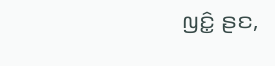ꤜꤢꤨ꤭ ꤔꤢ,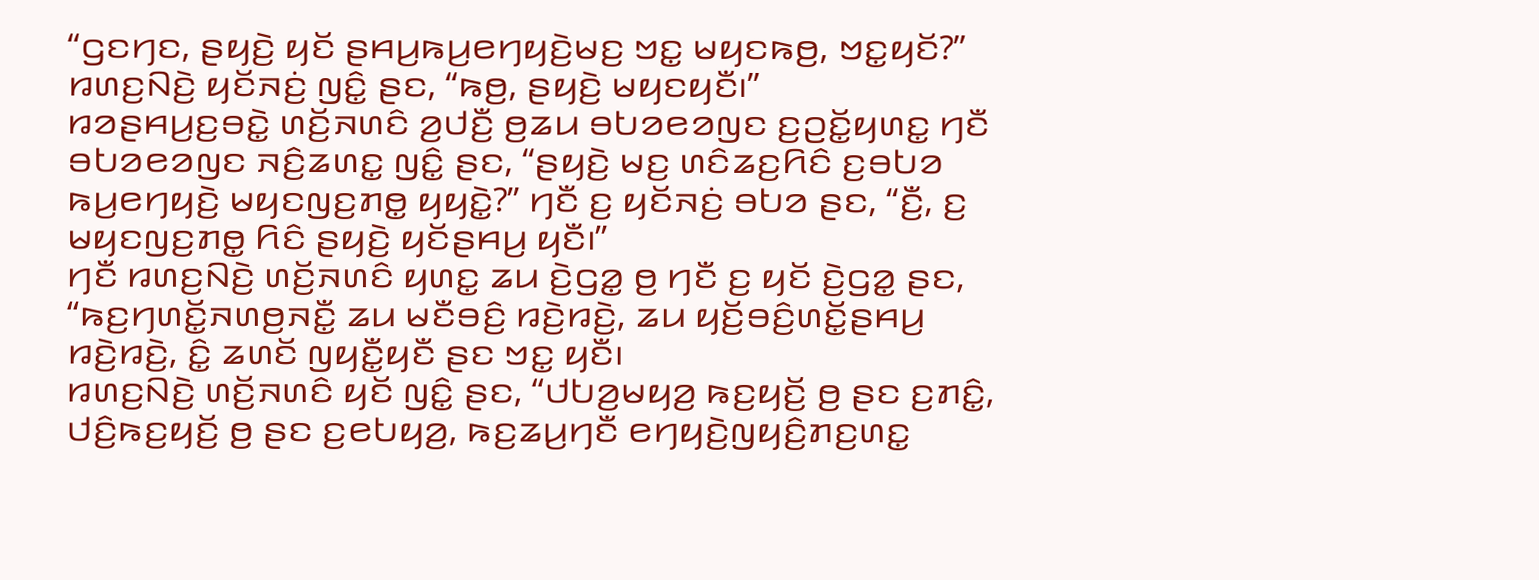“ꤞꤢꤚꤢ, ꤔꤟꤢꤧ꤬ ꤟꤢꤩ ꤔꤌꤣ꤬ꤒꤣ꤬ꤕꤚꤟꤢꤧ꤬ꤗꤢ꤬ ꤠꤢ꤭ ꤗꤟꤢꤒꤥ꤬, ꤠꤢ꤭ꤟꤢꤩ?” ꤙꤛꤢ꤬ꤡꤢꤧ꤬ ꤟꤢꤩꤏꤢꤦ꤬ ꤜꤢꤨ꤭ ꤔꤢ, “ꤒꤥ꤬, ꤔꤟꤢꤧ꤬ ꤗꤟꤢꤟꤢꤪ꤯”
ꤙꤤꤔꤌꤣ꤬ꤢ꤬ꤋꤢꤧ꤭ ꤛꤢꤩ꤬ꤏꤛꤢꤨ ꤤ꤬ꤓꤢꤪ꤬ ꤥ꤬ꤘꤣ ꤋꤝꤤꤕꤤꤜꤢ ꤢ꤬ꤑꤢꤩ꤭ꤟꤛꤢ꤭ ꤚꤢꤪ ꤋꤝꤤꤕꤤꤜꤢ ꤏꤢꤨ꤬ꤘꤛꤢ꤭ ꤜꤢꤨ꤭ ꤔꤢ, “ꤔꤟꤢꤧ꤬ ꤗꤢ꤬ ꤛꤢꤨꤘꤢ꤬ꤖꤢꤨ ꤢ꤬ꤋꤝꤤ ꤒꤣ꤬ꤕꤚꤟꤢꤧ꤬ ꤗꤟꤢꤜꤢ꤬ꤊꤥ꤭ ꤟꤟꤢꤧ꤭?” ꤚꤢꤪ ꤢ꤬ ꤟꤢꤩꤏꤢꤦ꤬ ꤋꤝꤤ ꤔꤢ, “ꤢꤪ꤬, ꤢ꤬ ꤗꤟꤢꤜꤢ꤬ꤊꤥ꤭ ꤖꤢꤨ ꤔꤟꤢꤧ꤬ ꤟꤢꤩꤔꤌꤣ꤬ ꤟꤢꤪ꤯”
ꤚꤢꤪ ꤙꤛꤢ꤬ꤡꤢꤧ꤬ ꤛꤢꤩ꤬ꤏꤛꤢꤨ ꤟꤛꤢ꤭ ꤘꤣ ꤢꤧ꤬ꤞꤤ꤭ ꤥ꤬ ꤚꤢꤪ ꤢ꤬ ꤟꤢꤩ ꤢꤧ꤬ꤞꤤ꤭ ꤔꤢ, “ꤒꤢ꤬ꤚꤛꤢꤩ꤭ꤏꤛꤥ꤬ꤏꤢꤪ꤭ ꤘꤣ ꤗꤢꤪꤋꤢꤨ꤬ ꤙꤢꤧ꤬ꤙꤢꤧ꤬, ꤘꤣ ꤟꤢꤩ꤬ꤋꤢꤨ꤬ꤛꤢꤩ꤭ꤔꤌꤣ꤬ ꤙꤢꤧ꤬ꤙꤢꤧ꤬, ꤢꤨ꤭ ꤘꤛꤢꤩ ꤜꤟꤢꤪ꤭ꤟꤢꤪ ꤔꤢ ꤠꤢ꤭ ꤟꤢꤪ꤯
ꤙꤛꤢ꤬ꤡꤢꤧ꤬ ꤛꤢꤩ꤬ꤏꤛꤢꤨ ꤟꤢꤩ ꤜꤢꤨ꤭ ꤔꤢ, “ꤓꤝꤤ꤬ꤗꤟꤤ꤬ ꤒꤢ꤬ꤟꤢꤩ꤬ ꤥ꤬ ꤔꤢ ꤢ꤬ꤊꤢꤨ꤭, ꤓꤢꤨ꤬ꤒꤢ꤬ꤟꤢꤩ꤬ ꤥ꤬ ꤔꤢ ꤢ꤬ꤕꤝꤟꤤ꤬, ꤒꤢ꤬ꤘꤣ꤬ꤚꤢꤪ ꤕꤚꤟꤢꤧ꤬ꤜꤟꤢꤨ꤬ꤊꤢ꤬ꤛꤢ꤭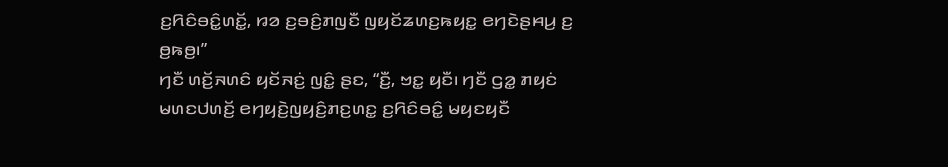ꤢ꤬ꤖꤢꤨꤋꤢꤨ꤭ꤛꤢꤩ꤭, ꤙꤤ ꤢ꤬ꤋꤢꤨ꤬ꤊꤜꤢꤪ ꤜꤟꤢꤩꤘꤛꤢ꤬ꤒꤟꤢ꤭ ꤕꤚꤢꤧꤔꤌꤣ꤬ ꤢ꤬ ꤥ꤬ꤒꤥ꤬꤯”
ꤚꤢꤪ ꤛꤢꤩ꤬ꤏꤛꤢꤨ ꤟꤢꤩꤏꤢꤦ꤬ ꤜꤢꤨ꤭ ꤔꤢ, “ꤢꤪ꤬, ꤠꤢ꤭ ꤟꤢꤪ꤯ ꤚꤢꤪ ꤞꤤ꤭ ꤊꤟꤢꤦ ꤗꤛꤢꤓꤛꤢꤩ꤬ ꤕꤚꤟꤢꤧ꤬ꤜꤟꤢꤨ꤬ꤊꤢ꤬ꤛꤢ꤭ ꤢ꤬ꤖꤢꤨꤋꤢꤨ꤭ ꤗꤟꤢꤟꤢꤪ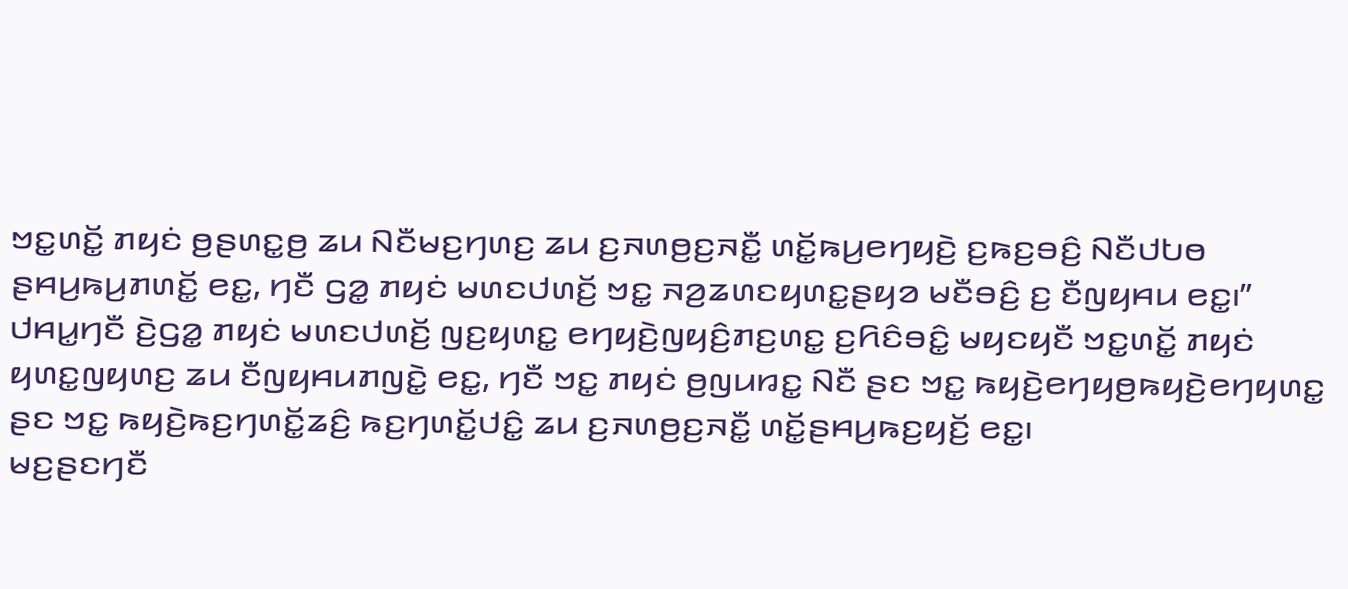ꤠꤢ꤭ꤛꤢꤩ꤭ ꤊꤟꤢꤦ ꤥ꤬ꤔꤛꤢ꤭ꤥ꤬ ꤘꤣ ꤡꤢꤪꤗꤢ꤬ꤚꤛꤢ꤬ ꤘꤣ ꤢ꤬ꤏꤛꤥ꤬ꤢ꤬ꤏꤢꤪ꤭ ꤛꤢꤩ꤭ꤒꤣ꤬ꤕꤚꤟꤢꤧ꤬ ꤢ꤬ꤒꤢ꤬ꤋꤢꤨ꤬ ꤡꤢꤪꤓꤝꤥ ꤔꤌꤣ꤬ꤒꤣ꤬ꤊꤛꤢꤩ꤭ ꤕꤢ꤭, ꤚꤢꤪ ꤞꤤ꤭ ꤊꤟꤢꤦ ꤗꤛꤢꤓꤛꤢꤩ꤬ ꤠꤢ꤭ ꤏꤤ꤬ꤘꤛꤢꤟꤛꤢ꤭ꤔꤟꤤ ꤗꤢꤪꤋꤢꤨ꤬ ꤢ꤬ ꤢꤪꤜꤟꤌꤣ ꤕꤢ꤭꤯”
ꤓꤌꤣ꤭ꤚꤢꤪ ꤢꤧ꤬ꤞꤤ꤭ ꤊꤟꤢꤦ ꤗꤛꤢꤓꤛꤢꤩ꤬ ꤜꤢ꤬ꤟꤛꤢ꤭ ꤕꤚꤟꤢꤧ꤬ꤜꤟꤢꤨ꤬ꤊꤢ꤬ꤛꤢ꤭ ꤢ꤬ꤖꤢꤨꤋꤢꤨ꤭ ꤗꤟꤢꤟꤢꤪ ꤠꤢ꤭ꤛꤢꤩ꤭ ꤊꤟꤢꤦ ꤟꤛꤢ꤭ꤜꤟꤛꤢ꤬ ꤘꤣ ꤢꤪꤜꤟꤌꤣꤊꤜꤢꤧ꤭ ꤕꤢ꤭, ꤚꤢꤪ ꤠꤢ꤭ ꤊꤟꤢꤦ ꤥ꤬ꤜꤣꤙꤢ꤭ ꤡꤢꤪ ꤔꤢ ꤠꤢ꤭ ꤒꤟꤢꤧ꤬ꤕꤚꤟꤥ꤬ꤒꤟꤢꤧ꤬ꤕꤚꤟꤛꤢ꤭ ꤔꤢ ꤠꤢ꤭ ꤒꤟꤢꤧ꤬ꤒꤢ꤬ꤚꤛꤢꤩ꤭ꤘꤢꤨ꤬ ꤒꤢ꤬ꤚꤛꤢꤩ꤭ꤓꤢꤨ꤭ ꤘꤣ ꤢ꤬ꤏꤛꤥ꤬ꤢ꤬ꤏꤢꤪ꤭ ꤛꤢꤩ꤭ꤔꤌꤣ꤬ꤒꤢ꤬ꤟꤢꤩ꤬ ꤕꤢ꤭꤯
ꤗꤢ꤬ꤔꤢꤚꤢꤪ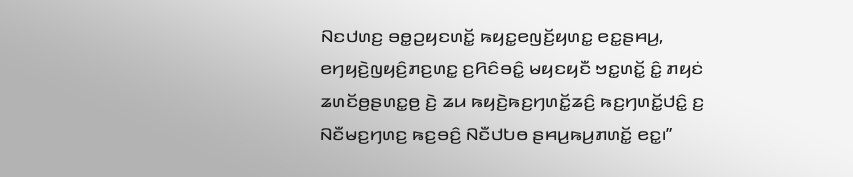ꤡꤢꤓꤛꤢ꤬ ꤋꤥ꤭ꤑꤟꤢꤛꤢꤩ꤭ ꤒꤟꤢ꤭ꤕꤜꤢꤩ꤬ꤟꤛꤢ꤭ ꤕꤢ꤭ꤔꤌꤣ꤬, ꤕꤚꤟꤢꤧ꤬ꤜꤟꤢꤨ꤬ꤊꤢ꤬ꤛꤢ꤭ ꤢ꤬ꤖꤢꤨꤋꤢꤨ꤭ ꤗꤟꤢꤟꤢꤪ ꤠꤢ꤭ꤛꤢꤩ꤭ ꤢꤨ꤭ ꤊꤟꤢꤦ ꤘꤛꤢꤩꤥ꤬ꤔꤛꤢ꤭ꤥ꤬ ꤢꤧ꤬ ꤘꤣ ꤒꤟꤢꤧ꤬ꤒꤢ꤬ꤚꤛꤢꤩ꤭ꤘꤢꤨ꤬ ꤒꤢ꤬ꤚꤛꤢꤩ꤭ꤓꤢꤨ꤭ ꤢ꤬ ꤡꤢꤪꤗꤢ꤬ꤚꤛꤢ꤬ ꤒꤢ꤬ꤋꤢꤨ꤬ ꤡꤢꤪꤓꤝꤥ ꤔꤌꤣ꤬ꤒꤣ꤬ꤊꤛꤢꤩ꤭ ꤕꤢ꤭꤯”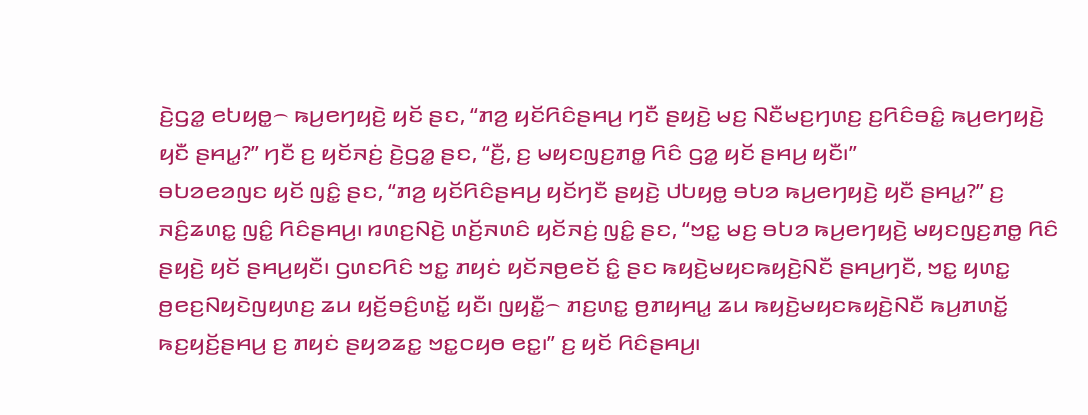ꤢꤧ꤬ꤞꤤ꤭ ꤕꤝꤟꤥ꤭꤮ ꤒꤣ꤬ꤕꤚꤟꤢꤧ꤬ ꤟꤢꤩ ꤔꤢ, “ꤊꤤ꤬ ꤟꤢꤩꤖꤢꤨꤔꤌꤣ꤬ ꤚꤢꤪ ꤔꤟꤢꤧ꤬ ꤗꤢ꤬ ꤡꤢꤪꤗꤢ꤬ꤚꤛꤢ꤬ ꤢ꤬ꤖꤢꤨꤋꤢꤨ꤭ ꤒꤣ꤬ꤕꤚꤟꤢꤧ꤬ ꤟꤢꤪ ꤔꤌꤣ꤭?” ꤚꤢꤪ ꤢ꤬ ꤟꤢꤩꤏꤢꤦ꤬ ꤢꤧ꤬ꤞꤤ꤭ ꤔꤢ, “ꤢꤪ꤬, ꤢ꤬ ꤗꤟꤢꤜꤢ꤬ꤊꤥ꤭ ꤖꤢꤨ ꤞꤤ꤭ ꤟꤢꤩ ꤔꤌꤣ꤬ ꤟꤢꤪ꤯”
ꤋꤝꤤꤕꤤꤜꤢ ꤟꤢꤩ ꤜꤢꤨ꤭ ꤔꤢ, “ꤊꤤ꤬ ꤟꤢꤩꤖꤢꤨꤔꤌꤣ꤬ ꤟꤢꤩꤚꤢꤪ ꤔꤟꤢꤧ꤬ ꤓꤝꤟꤥ꤭ ꤋꤝꤤ ꤒꤣ꤬ꤕꤚꤟꤢꤧ꤬ ꤟꤢꤪ ꤔꤌꤣ꤭?” ꤢ꤬ ꤏꤢꤨ꤬ꤘꤛꤢ꤭ ꤜꤢꤨ꤭ ꤖꤢꤨꤔꤌꤣ꤬꤯ ꤙꤛꤢ꤬ꤡꤢꤧ꤬ ꤛꤢꤩ꤬ꤏꤛꤢꤨ ꤟꤢꤩꤏꤢꤦ꤬ ꤜꤢꤨ꤭ ꤔꤢ, “ꤠꤢ꤭ ꤗꤢ꤬ ꤋꤝꤤ ꤒꤣ꤬ꤕꤚꤟꤢꤧ꤬ ꤗꤟꤢꤜꤢ꤬ꤊꤥ꤭ ꤖꤢꤨ ꤔꤟꤢꤧ꤬ ꤟꤢꤩ ꤔꤌꤣ꤬ꤟꤢꤪ꤯ ꤞꤛꤢꤖꤢꤨ ꤠꤢ꤭ ꤊꤟꤢꤦ ꤟꤢꤩꤏꤥ꤬ꤕꤢꤩ ꤢꤨ꤭ ꤔꤢ ꤒꤟꤢꤧ꤬ꤗꤟꤢꤒꤟꤢꤧ꤬ꤡꤢꤪ ꤔꤌꤣ꤬ꤚꤢꤪ, ꤠꤢ꤭ ꤟꤛꤢ꤭ ꤥ꤬ꤕꤢ꤬ꤡꤟꤢꤧꤜꤟꤛꤢ꤬ ꤘꤣ ꤟꤢꤩ꤬ꤋꤢꤨ꤬ꤛꤢꤩ꤭ ꤟꤢꤪ꤯ ꤜꤟꤢꤪ꤭꤮ ꤊꤢ꤬ꤛꤢ꤭ ꤥ꤬ꤊꤟꤌꤣ꤭ ꤘꤣ ꤒꤟꤢꤧ꤬ꤗꤟꤢꤒꤟꤢꤧ꤬ꤡꤢꤪ ꤒꤣ꤬ꤊꤛꤢꤩ꤭ ꤒꤢ꤬ꤟꤢꤩ꤬ꤔꤌꤣ꤬ ꤢ꤬ ꤊꤟꤢꤦ ꤔꤟꤤꤘꤢ꤭ ꤠꤢ꤭ꤍꤟꤥ ꤕꤢ꤭꤯” ꤢ꤬ ꤟꤢꤩ ꤖꤢꤨꤔꤌꤣ꤬꤯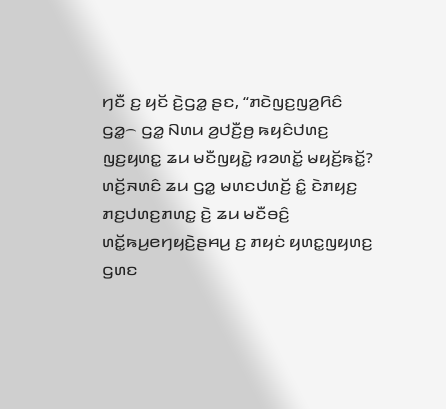ꤚꤢꤪ ꤢ꤬ ꤟꤢꤩ ꤢꤧ꤬ꤞꤤ꤭ ꤔꤢ, “ꤊꤢꤧꤜꤢ꤬ꤜꤤ꤬ꤖꤢꤨ ꤞꤤ꤭꤮ ꤞꤤ꤭ ꤡꤛꤣ ꤤ꤬ꤓꤢꤪ꤬ꤥ꤬ ꤒꤟꤢꤨꤓꤛꤢ꤬ ꤜꤢ꤬ꤟꤛꤢ꤭ ꤘꤣ ꤗꤢꤪꤜꤟꤢꤧ꤭ ꤙꤤꤛꤢꤩ꤭ ꤗꤟꤢꤩ꤬ꤒꤢꤩ꤭? ꤛꤢꤩ꤬ꤏꤛꤢꤨ ꤘꤣ ꤞꤤ꤭ ꤗꤛꤢꤓꤛꤢꤩ꤬ ꤢꤨ꤭ ꤢꤧꤊꤟꤢ꤬ ꤊꤢ꤬ꤓꤛꤢ꤬ꤊꤛꤢ꤭ ꤢꤧ꤬ ꤘꤣ ꤗꤢꤪꤋꤢꤨ꤬ ꤛꤢꤩ꤭ꤒꤣ꤬ꤕꤚꤟꤢꤧ꤬ꤔꤌꤣ꤬ ꤢ꤬ ꤊꤟꤢꤦ ꤟꤛꤢ꤭ꤜꤟꤛꤢ꤬ ꤞꤛꤢ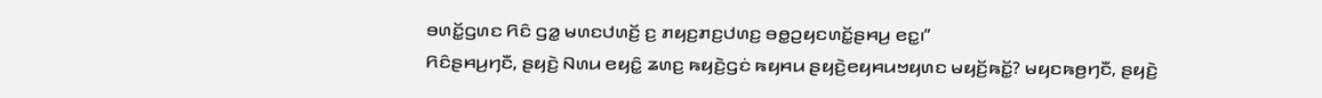ꤋꤛꤢꤩ꤭ꤞꤛꤢ ꤖꤢꤨ ꤞꤤ꤭ ꤗꤛꤢꤓꤛꤢꤩ꤬ ꤢ꤬ ꤊꤟꤢ꤬ꤊꤢ꤬ꤓꤛꤢ꤬ ꤋꤥ꤭ꤑꤟꤢꤛꤢꤩ꤭ꤔꤌꤣ꤬ ꤕꤢ꤭꤯”
ꤖꤢꤨꤔꤌꤣ꤬ꤚꤢꤪ, ꤔꤟꤢꤧ꤬ ꤡꤛꤣ ꤕꤟꤢꤨ꤭ ꤘꤛꤢ꤬ ꤒꤟꤢꤧ꤬ꤞꤢꤦ ꤒꤟꤌꤣ ꤔꤟꤢꤧ꤬ꤕꤟꤌꤣꤠꤟꤛꤢ ꤗꤟꤢꤩ꤬ꤒꤢꤩ꤭? ꤗꤟꤢꤒꤥ꤬ꤚꤢꤪ, ꤔꤟꤢꤧ꤬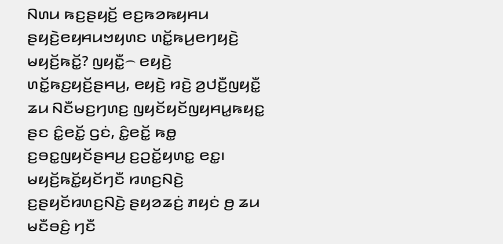ꤡꤛꤣ ꤒꤢ꤬ꤔꤟꤢꤩ꤬ ꤕꤢ꤬ꤒꤤꤒꤟꤌꤣ ꤔꤟꤢꤧ꤬ꤕꤟꤌꤣꤠꤟꤛꤢ ꤛꤢꤩ꤭ꤒꤣ꤬ꤕꤚꤟꤢꤧ꤬ ꤗꤟꤢꤩ꤬ꤒꤢꤩ꤭? ꤜꤟꤢꤪ꤭꤮ ꤕꤟꤢꤧ꤬ ꤛꤢꤩ꤭ꤒꤢ꤬ꤟꤢꤩ꤬ꤔꤌꤣ꤬, ꤕꤟꤢꤧ꤬ ꤙꤢꤧ꤬ ꤤ꤬ꤓꤢꤪ꤬ꤜꤟꤢꤪ꤭ ꤘꤣ ꤡꤢꤪꤗꤢ꤬ꤚꤛꤢ꤬ ꤜꤟꤢꤩꤟꤢꤩꤜꤟꤌꤣ꤭ꤒꤟꤢ꤭ ꤔꤢ ꤢꤨ꤭ꤕꤢꤩ꤭ ꤞꤢꤦ, ꤢꤨ꤭ꤕꤢꤩ꤭ ꤒꤥ꤭ ꤢ꤬ꤋꤢ꤭ꤜꤟꤢꤩꤔꤌꤣ꤬ ꤢ꤬ꤑꤢꤩ꤭ꤟꤛꤢ꤭ ꤕꤢ꤭꤯
ꤗꤟꤢꤩ꤬ꤒꤢꤩ꤭ꤟꤢꤩꤚꤢꤪ ꤙꤛꤢ꤬ꤡꤢꤧ꤬ ꤢ꤬ꤔꤟꤢꤩꤙꤛꤢ꤬ꤡꤢꤧ꤬ ꤔꤟꤤꤘꤢꤦ꤬ ꤊꤟꤢꤦ ꤥ꤬ ꤘꤣ ꤗꤢꤪꤋꤢꤨ꤬ ꤚꤢꤪ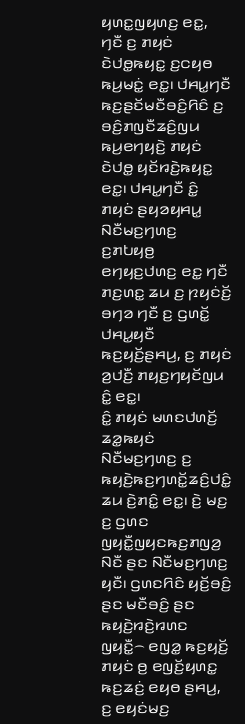ꤟꤛꤢ꤭ꤜꤟꤛꤢ꤬ ꤕꤢ꤭, ꤚꤢꤪ ꤢ꤬ ꤊꤟꤢꤦ ꤢꤧꤓꤥ꤭ꤒꤟꤢ꤭ ꤢ꤬ꤍꤟꤥ ꤒꤣ꤬ꤗꤢꤦ꤭ ꤕꤢ꤭꤯ ꤓꤌꤣ꤭ꤚꤢꤪ ꤒꤢ꤬ꤔꤢꤩꤗꤢꤪꤋꤢꤨ꤬ꤖꤢꤨ ꤢ꤬ ꤋꤢꤨ꤬ꤊꤜꤢꤪꤘꤢꤨ꤬ꤜꤣ ꤒꤣ꤬ꤕꤚꤟꤢꤧ꤬ ꤊꤟꤢꤦ ꤢꤧꤓꤥ꤭ ꤟꤢꤩꤙꤢꤧ꤬ꤒꤟꤢ꤭ ꤕꤢ꤭꤯ ꤓꤌꤣ꤭ꤚꤢꤪ ꤢꤨ꤭ ꤊꤟꤢꤦ ꤔꤟꤤꤟꤌꤣ꤭ ꤡꤢꤪꤗꤢ꤬ꤚꤛꤢ꤬ ꤢ꤬ꤊꤝꤟꤥ꤬ ꤕꤚꤟꤢ꤬ꤓꤛꤢ꤬ ꤕꤢ꤭ ꤚꤢꤪ ꤊꤢ꤬ꤛꤢ꤭ ꤘꤣ ꤢ꤬ ꤐꤟꤢꤦꤢꤩ꤬ ꤋꤚꤤ ꤚꤢꤪ ꤢ꤬ ꤞꤛꤢꤩ꤭ ꤓꤌꤣ꤭ꤟꤢꤪ ꤒꤢ꤬ꤟꤢꤩ꤬ꤔꤌꤣ꤬, ꤢ꤬ ꤊꤟꤢꤦ ꤤ꤬ꤓꤢꤪ꤬ ꤊꤟꤢ꤬ꤚꤟꤢꤩꤜꤣ ꤢꤨ꤭ ꤕꤢ꤭꤯
ꤢꤨ꤭ ꤊꤟꤢꤦ ꤗꤛꤢꤓꤛꤢꤩ꤬ ꤘꤤ꤭ꤒꤟꤢꤦ ꤡꤢꤪꤗꤢ꤬ꤚꤛꤢ꤬ ꤢ꤬ ꤒꤟꤢꤧ꤬ꤒꤢ꤬ꤚꤛꤢꤩ꤭ꤘꤢꤨ꤬ꤓꤢꤨ꤭ ꤘꤣ ꤢꤧ꤬ꤊꤢꤨ꤭ ꤕꤢ꤭꤯ ꤢꤧ꤬ ꤗꤢ꤬ ꤢ꤬ ꤞꤛꤢ ꤜꤟꤢꤪ꤭ꤜꤟꤢꤒꤢ꤬ꤊꤜꤤ꤬ ꤡꤢꤪ ꤔꤢ ꤡꤢꤪꤗꤢ꤬ꤚꤛꤢ꤬ ꤟꤢꤪ꤯ ꤞꤛꤢꤖꤢꤨ ꤟꤢꤩ꤬ꤋꤢꤨ꤬ ꤔꤢ ꤗꤢꤪꤋꤢꤨ꤬ ꤔꤢ ꤒꤟꤢꤧ꤬ꤙꤢꤧ꤬ꤙꤛꤢ ꤜꤟꤢꤪ꤭꤮ ꤕꤜꤤ꤭ ꤒꤢ꤬ꤟꤢꤩ꤬ ꤊꤟꤢꤦ ꤥ꤬ ꤕꤜꤢꤩ꤬ꤟꤛꤢ꤭ ꤒꤢ꤬ꤘꤢꤦ꤬ ꤕꤟꤥ ꤔꤌꤣ꤬, ꤢ꤬ ꤕꤟꤢꤦꤗꤢ꤬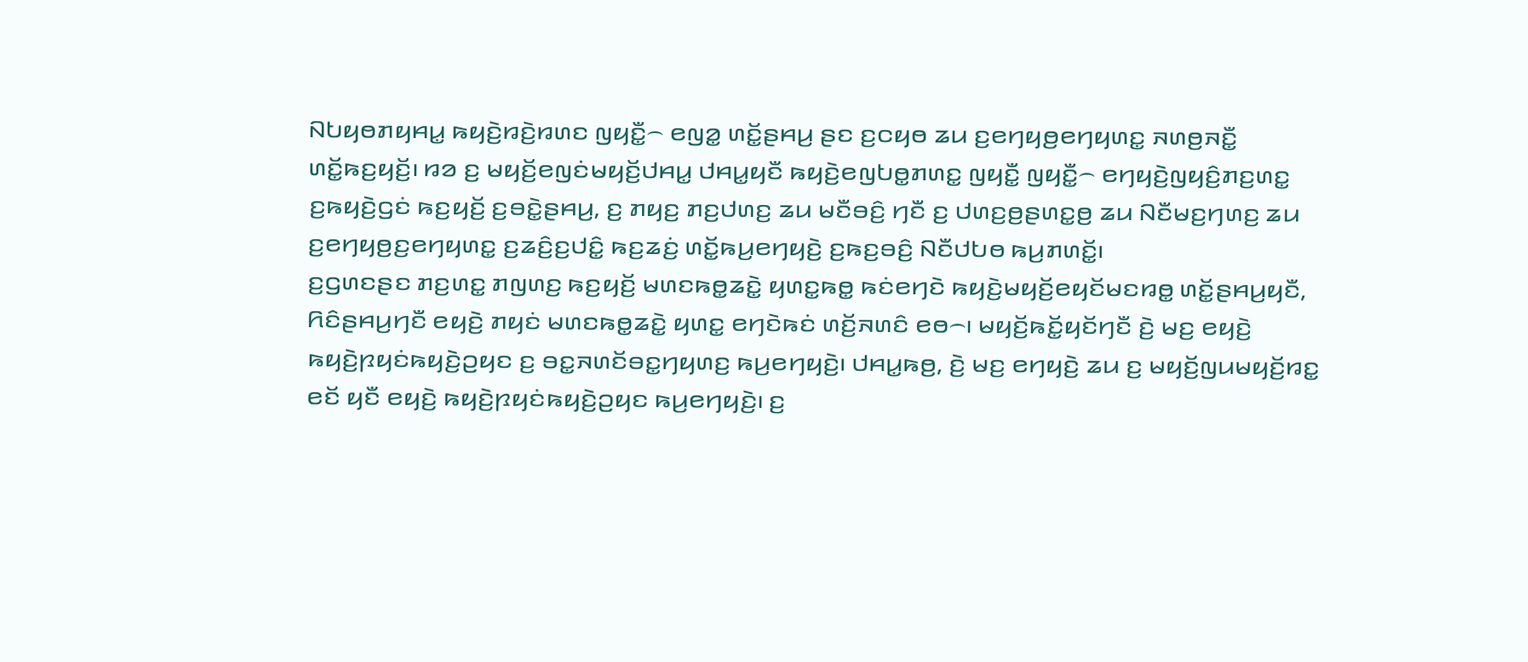ꤡꤝꤟꤥꤊꤟꤌꤣ꤭ ꤒꤟꤢꤧ꤬ꤙꤢꤧ꤬ꤙꤛꤢ ꤜꤟꤢꤪ꤭꤮ ꤕꤜꤤ꤭ ꤛꤢꤩ꤭ꤔꤌꤣ꤬ ꤔꤢ ꤢ꤬ꤍꤟꤥ ꤘꤣ ꤢ꤬ꤕꤚꤟꤥ꤬ꤕꤚꤟꤛꤢ꤭ ꤏꤛꤥ꤬ꤏꤢꤪ꤭ ꤛꤢꤩ꤭ꤒꤢ꤬ꤟꤢꤩ꤬꤯ ꤙꤤ ꤢ꤬ ꤗꤟꤢꤩ꤬ꤕꤜꤢꤦꤗꤟꤢꤩ꤬ꤓꤌꤣ꤭ ꤓꤌꤣ꤭ꤟꤢꤪ ꤒꤟꤢꤧ꤬ꤕꤜꤝꤥ꤭ꤊꤛꤢ꤭ ꤜꤟꤢꤪ꤭ ꤜꤟꤢꤪ꤭꤮ ꤕꤚꤟꤢꤧ꤬ꤜꤟꤢꤨ꤬ꤊꤢ꤬ꤛꤢ꤭ ꤢ꤬ꤒꤟꤢꤧ꤬ꤞꤢꤦ ꤒꤢ꤬ꤟꤢꤩ꤬ ꤢ꤬ꤋꤢꤧ꤭ꤔꤌꤣ꤬, ꤢ꤬ ꤊꤟꤢ꤬ ꤊꤢ꤬ꤓꤛꤢ꤬ ꤘꤣ ꤗꤢꤪꤋꤢꤨ꤬ ꤚꤢꤪ ꤢ꤬ ꤓꤛꤢ꤬ꤥ꤬ꤔꤛꤢ꤭ꤥ꤬ ꤘꤣ ꤡꤢꤪꤗꤢ꤬ꤚꤛꤢ꤬ ꤘꤣ ꤢ꤬ꤕꤚꤟꤥ꤬ꤢ꤬ꤕꤚꤟꤛꤢ꤭ ꤢ꤬ꤘꤢꤨ꤬ꤢ꤬ꤓꤢꤨ꤭ ꤒꤢ꤬ꤘꤢꤦ꤬ ꤛꤢꤩ꤭ꤒꤣ꤬ꤕꤚꤟꤢꤧ꤬ ꤢ꤬ꤒꤢ꤬ꤋꤢꤨ꤬ ꤡꤢꤪꤓꤝꤥ ꤒꤣ꤬ꤊꤛꤢꤩ꤭꤯
ꤢ꤬ꤞꤛꤢꤔꤢ ꤊꤢ꤬ꤛꤢ꤭ ꤊꤜꤛꤢ꤬ ꤒꤢ꤬ꤟꤢꤩ꤬ ꤗꤛꤢꤒꤥ꤭ꤘꤢꤧ꤭ ꤟꤛꤢ꤭ꤒꤥ꤭ ꤒꤢꤦꤕꤚꤢꤧ ꤒꤟꤢꤧ꤬ꤗꤟꤢꤩ꤬ꤕꤟꤢꤩꤗꤢꤙꤥ꤭ ꤛꤢꤩ꤭ꤔꤌꤣ꤬ꤟꤢꤪ, ꤖꤢꤨꤔꤌꤣ꤬ꤚꤢꤪ ꤕꤟꤢꤧ꤬ ꤊꤟꤢꤦ ꤗꤛꤢꤒꤥ꤭ꤘꤢꤧ꤭ ꤟꤛꤢ꤭ ꤕꤚꤢꤧꤒꤢꤦ ꤛꤢꤩ꤬ꤏꤛꤢꤨ ꤕꤥ꤮꤯ ꤗꤟꤢꤩ꤬ꤒꤢꤩ꤭ꤟꤢꤩꤚꤢꤪ ꤢꤧ꤬ ꤗꤢ꤬ ꤕꤟꤢꤧ꤬ ꤒꤟꤢꤧ꤬ꤐꤟꤢꤦꤒꤟꤢꤧ꤬ꤑꤟꤢ ꤢ꤬ ꤋꤢ꤭ꤏꤛꤢꤩꤋꤢ꤭ꤚꤟꤛꤢ꤬ ꤒꤣ꤬ꤕꤚꤟꤢꤧ꤬꤯ ꤓꤌꤣ꤭ꤒꤥ꤬, ꤢꤧ꤬ ꤗꤢ꤬ ꤕꤚꤟꤢꤧ꤬ ꤘꤣ ꤢ꤬ ꤗꤟꤢꤩ꤬ꤜꤣꤗꤟꤢꤩ꤬ꤙꤢ꤭ ꤕꤢꤩ ꤟꤢꤪ ꤕꤟꤢꤧ꤬ ꤒꤟꤢꤧ꤬ꤐꤟꤢꤦꤒꤟꤢꤧ꤬ꤑꤟꤢ ꤒꤣ꤬ꤕꤚꤟꤢꤧ꤬꤯ ꤢ꤬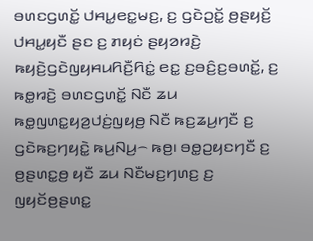ꤋꤛꤢꤞꤛꤢꤩ꤭ ꤓꤌꤣ꤭ꤕꤢ꤭ꤗꤢ꤬, ꤢ꤬ ꤞꤢꤧꤑꤢꤩ꤭ ꤥ꤬ꤔꤟꤢꤩ꤬ ꤓꤌꤣ꤭ꤟꤢꤪ ꤔꤢ ꤢ꤬ ꤊꤟꤢꤦ ꤔꤟꤤꤙꤢꤧ꤬ ꤒꤟꤢꤧ꤬ꤞꤢꤧꤜꤟꤌꤣꤖꤢꤪ꤬ꤖꤢꤦ꤭ ꤕꤢ꤭ ꤢ꤬ꤋꤢꤨ꤬ꤢ꤬ꤋꤛꤢꤩ꤭, ꤢ꤬ ꤒꤥ꤭ꤙꤢꤧ꤬ ꤋꤛꤢꤞꤛꤢꤩ꤭ ꤡꤢꤪ ꤘꤣ ꤒꤥ꤭ꤜꤛꤢ꤭ꤟꤤ꤬ꤓꤢꤦ꤬ꤜꤟꤥ꤬ ꤡꤢꤪ ꤒꤢ꤬ꤘꤣ꤬ꤚꤢꤪ ꤢ꤬ ꤞꤢꤧꤒꤢ꤬ꤚꤟꤢꤧ꤭ ꤒꤣ꤬ꤡꤣ꤬꤮ ꤒꤥ꤬꤯ ꤋꤥ꤭ꤑꤟꤢꤚꤢꤪ ꤢ꤬ ꤥ꤬ꤔꤛꤢ꤭ꤥ꤬ ꤟꤢꤪ ꤘꤣ ꤡꤢꤪꤗꤢ꤬ꤚꤛꤢ꤬ ꤢ꤬ ꤜꤟꤢꤩꤥ꤬ꤔꤛꤢ꤭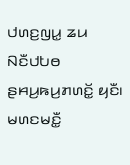ꤓꤛꤢ꤬ꤜꤣ꤭ ꤘꤣ ꤡꤢꤪꤓꤝꤥ ꤔꤌꤣ꤬ꤒꤣ꤬ꤊꤛꤢꤩ꤭ ꤟꤢꤪ꤯
ꤗꤛꤢꤗꤢꤪ꤭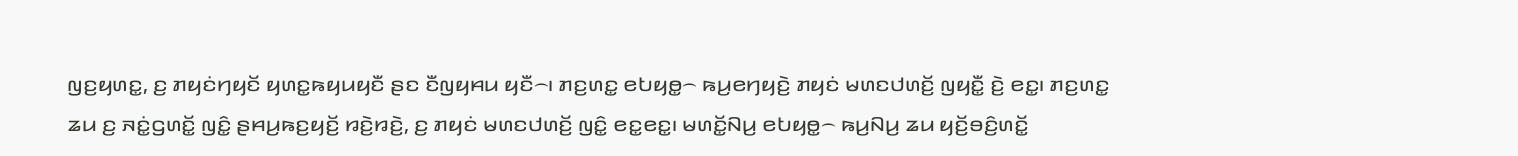ꤜꤢ꤬ꤟꤛꤢ꤭, ꤢ꤬ ꤊꤟꤢꤦꤚꤟꤢꤩ ꤟꤛꤢ꤭ꤒꤟꤣꤟꤢꤪ ꤔꤢ ꤢꤪꤜꤟꤌꤣ ꤟꤢꤪ꤮꤯ ꤊꤢ꤬ꤛꤢ꤭ ꤕꤝꤟꤥ꤭꤮ ꤒꤣ꤬ꤕꤚꤟꤢꤧ꤬ ꤊꤟꤢꤦ ꤗꤛꤢꤓꤛꤢꤩ꤬ ꤜꤟꤢꤪ꤭ ꤢꤧ꤬ ꤕꤢ꤭꤯ ꤊꤢ꤬ꤛꤢ꤭ ꤘꤣ ꤢ꤬ ꤏꤢꤦ꤭ꤞꤛꤢꤩ꤭ ꤜꤢꤨ꤭ ꤔꤌꤣ꤬ꤒꤢ꤬ꤟꤢꤩ꤬ ꤙꤢꤧ꤬ꤙꤢꤧ꤬, ꤢ꤬ ꤊꤟꤢꤦ ꤗꤛꤢꤓꤛꤢꤩ꤬ ꤜꤢꤨ꤭ ꤕꤢ꤭ꤕꤢ꤭꤯ ꤗꤛꤢꤩ꤭ꤡꤣ꤬ ꤕꤝꤟꤥ꤭꤮ ꤒꤣ꤬ꤡꤣ꤬ ꤘꤣ ꤟꤢꤩ꤬ꤋꤢꤨ꤬ꤛꤢꤩ꤭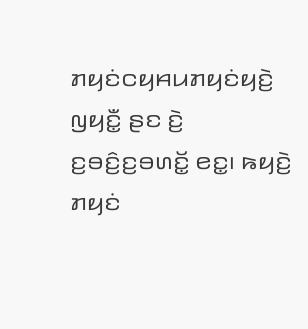ꤊꤟꤢꤦꤍꤟꤌꤣꤊꤟꤢꤦꤟꤢꤧ꤬ ꤜꤟꤢꤪ꤭ ꤔꤢ ꤢꤧ꤬ ꤢ꤬ꤋꤢꤨ꤬ꤢ꤬ꤋꤛꤢꤩ꤭ ꤕꤢ꤭꤯ ꤒꤟꤢꤧ꤬ ꤊꤟꤢꤦ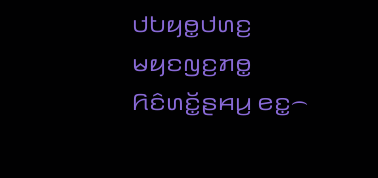ꤓꤝꤟꤥ꤭ꤓꤛꤢ꤬ ꤗꤟꤢꤜꤢ꤬ꤊꤥ꤭ ꤖꤢꤨꤛꤢꤩ꤭ꤔꤌꤣ꤬ ꤕꤢ꤭꤮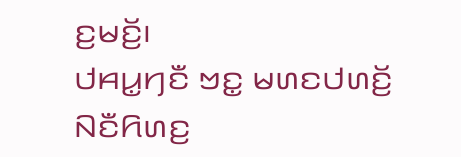ꤢ꤬ꤗꤢꤩ꤬꤯
ꤓꤌꤣ꤭ꤚꤢꤪ ꤠꤢ꤭ ꤗꤛꤢꤓꤛꤢꤩ꤬ ꤡꤢꤪꤖꤛꤢ꤬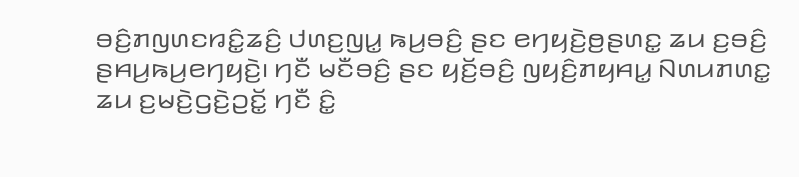ꤋꤢꤨ꤬ꤊꤜꤛꤢꤙꤢꤨ꤭ꤘꤢꤨ꤬ ꤓꤛꤢ꤬ꤜꤣ꤭ ꤒꤣ꤬ꤋꤢꤨ꤬ ꤔꤢ ꤕꤚꤟꤢꤧ꤬ꤥ꤬ꤔꤛꤢ꤭ ꤘꤣ ꤢ꤬ꤋꤢꤨ꤬ ꤔꤌꤣ꤬ꤒꤣ꤬ꤕꤚꤟꤢꤧ꤬꤯ ꤚꤢꤪ ꤗꤢꤪꤋꤢꤨ꤬ ꤔꤢ ꤟꤢꤩ꤬ꤋꤢꤨ꤬ ꤜꤟꤢꤨ꤬ꤊꤟꤌꤣ꤭ ꤡꤛꤣꤊꤛꤢ꤭ ꤘꤣ ꤢ꤬ꤗꤢꤧ꤬ꤞꤢꤧ꤬ꤑꤢꤩ꤭ ꤚꤢꤪ ꤢꤨ꤭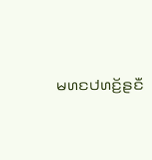ꤗꤛꤢꤓꤛꤢꤩ꤬ꤔꤢꤪ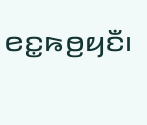ꤕꤢ꤭ꤒꤥ꤬ꤟꤢꤪ꤯